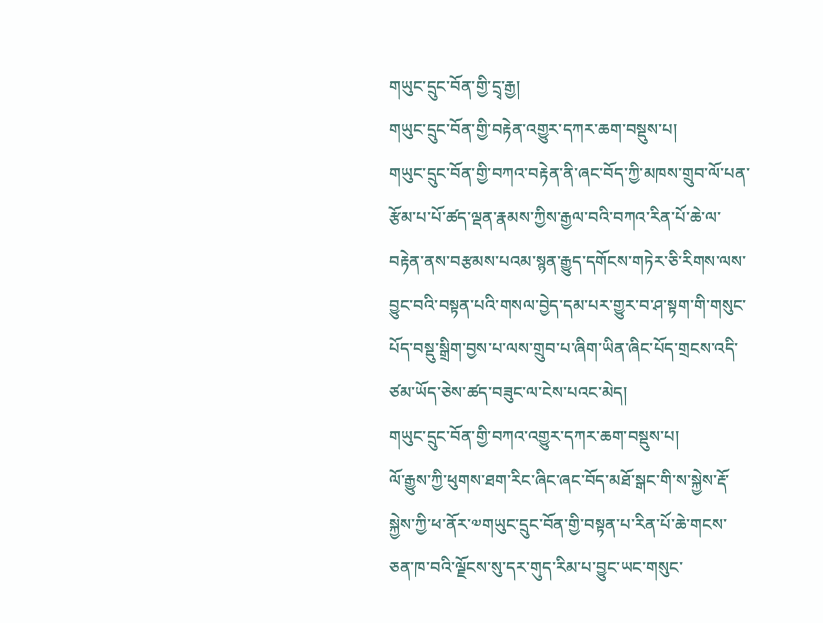གཡུང་དྲུང་བོན་གྱི་དྲྭ་རྒྱ།
གཡུང་དྲུང་བོན་གྱི་བརྟེན་འགྱུར་དཀར་ཆག་བསྡུས་པ།
གཡུང་དྲུང་བོན་གྱི་བཀའ་བརྟེན་ནི་ཞང་བོད་ཀྱི་མཁས་གྲུབ་ལོ་པན་རྩོམ་པ་པོ་ཚད་ལྡན་རྣམས་ཀྱིས་རྒྱལ་བའི་བཀའ་རིན་པོ་ཆེ་ལ་བརྟེན་ནས་བརྩམས་པའམ་སྙན་རྒྱུད་དགོངས་གཏེར་ཅི་རིགས་ལས་བྱུང་བའི་བསྟན་པའི་གསལ་བྱེད་དམ་པར་གྱུར་བ་ཤ་སྟག་གི་གསུང་པོད་བསྡུ་སྒྲིག་བྱས་པ་ལས་གྲུབ་པ་ཞིག་ཡིན་ཞིང་པོད་གྲངས་འདི་ཙམ་ཡོད་ཅེས་ཚད་བཟུང་ལ་ངེས་པའང་མེད།
གཡུང་དྲུང་བོན་གྱི་བཀའ་འགྱུར་དཀར་ཆག་བསྡུས་པ།
ལོ་རྒྱུས་ཀྱི་ཕུགས་ཐག་རིང་ཞིང་ཞང་བོད་མཐོ་སྒང་གི་ས་སྐྱེས་རྡོ་སྐྱེས་ཀྱི་ཕ་ནོར་༧གཡུང་དྲུང་བོན་གྱི་བསྟན་པ་རིན་པོ་ཆེ་གངས་ཅན་ཁ་བའི་ལྗོངས་སུ་དར་གུད་རིམ་པ་བྱུང་ཡང་གསུང་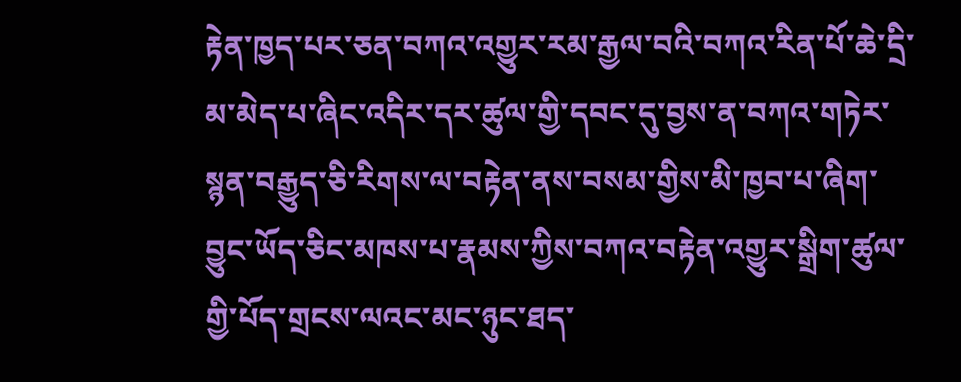རྟེན་ཁྱད་པར་ཅན་བཀའ་འགྱུར་རམ་རྒྱལ་བའི་བཀའ་རིན་པོ་ཆེ་དྲི་མ་མེད་པ་ཞིང་འདིར་དར་ཚུལ་གྱི་དབང་དུ་བྱས་ན་བཀའ་གཏེར་སྙན་བརྒྱུད་ཅི་རིགས་ལ་བརྟེན་ནས་བསམ་གྱིས་མི་ཁྱབ་པ་ཞིག་བྱུང་ཡོད་ཅིང་མཁས་པ་རྣམས་ཀྱིས་བཀའ་བརྟེན་འགྱུར་སྒྲིག་ཚུལ་གྱི་པོད་གྲངས་ལའང་མང་ཉུང་ཐད་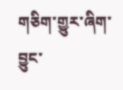གཅིག་གྱུར་ཞིག་བྱུང་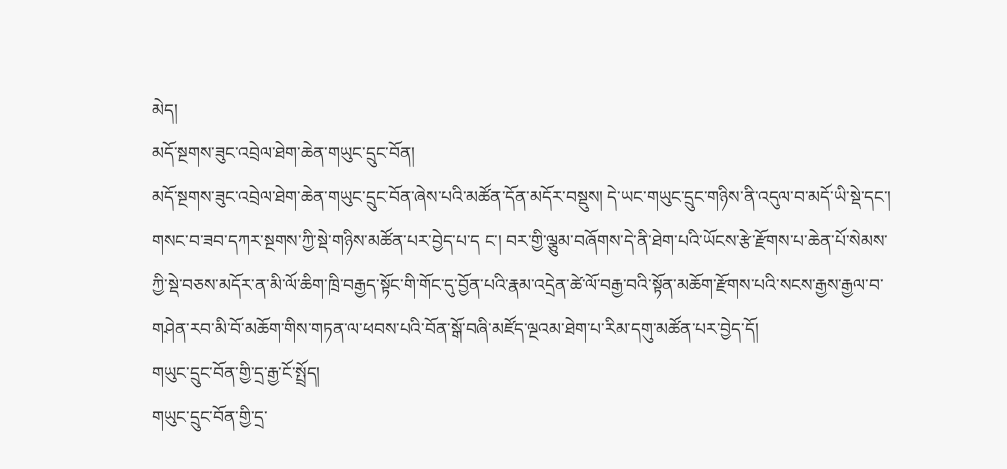མེད།
མདོ་སྔགས་ཟུང་འབྲེལ་ཐེག་ཆེན་གཡུང་དྲུང་བོན།
མདོ་སྔགས་ཟུང་འབྲེལ་ཐེག་ཆེན་གཡུང་དྲུང་བོན་ཞེས་པའི་མཚོན་དོན་མདོར་བསྡུས། དེ་ཡང་གཡུང་དྲུང་གཉིས་ནི་འདུལ་བ་མདོ་ཡི་སྡེ་དང་། གསང་བ་ཟབ་དཀར་སྔགས་ཀྱི་སྡེ་གཉིས་མཚོན་པར་བྱེད་པ་ད ང་། བར་གྱི་ལྕུམ་བཞོགས་དེ་ནི་ཐེག་པའི་ཡོངས་རྩེ་རྫོགས་པ་ཆེན་པོ་སེམས་ཀྱི་སྡེ་བཅས་མདོར་ན་མི་ལོ་ཆིག་ཁྲི་བརྒྱད་སྟོང་གི་གོང་དུ་བྱོན་པའི་རྣམ་འདྲེན་ཚེ་ལོ་བརྒྱ་བའི་སྟོན་མཆོག་རྫོགས་པའི་སངས་རྒྱས་རྒྱལ་བ་གཤེན་རབ་མི་བོ་མཆོག་གིས་གཏན་ལ་ཕབས་པའི་བོན་སྒོ་བཞི་མཛོད་ལྔའམ་ཐེག་པ་རིམ་དགུ་མཚོན་པར་བྱེད་དོ།
གཡུང་དྲུང་བོན་གྱི་དྲ་རྒྱ་ངོ་སྤྲོད།
གཡུང་དྲུང་བོན་གྱི་དྲ་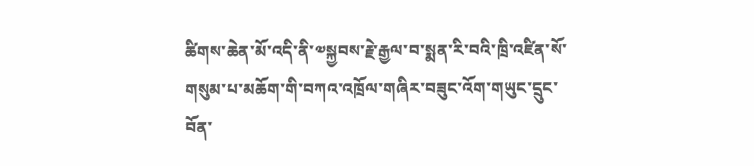ཚིགས་ཆེན་མོ་འདི་ནི་༧སྐྱབས་རྗེ་རྒྱལ་བ་སྨན་རི་བའི་ཁྲི་འཛིན་སོ་གསུམ་པ་མཆོག་གི་བཀའ་འཁྲོལ་གཞིར་བཟུང་འོག་གཡུང་དྲུང་བོན་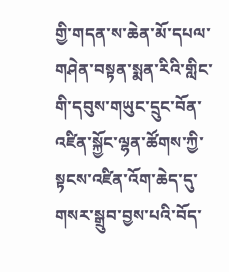གྱི་གདན་ས་ཆེན་མོ་དཔལ་གཤེན་བསྟན་སྨན་རིའི་གླིང་གི་དབུས་གཡུང་དྲུང་བོན་འཛིན་སྐྱོང་ལྷན་ཚོགས་ཀྱི་སྟངས་འཛིན་འོག་ཆེད་དུ་གསར་སྒྲུབ་བྱས་པའི་བོད་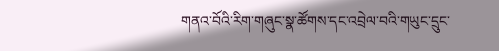གནའ་བོའི་རིག་གཞུང་སྣ་ཚོགས་དང་འབྲེལ་བའི་གཡུང་དྲུང་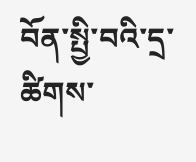བོན་སྤྱི་བའི་དྲ་ཚིགས་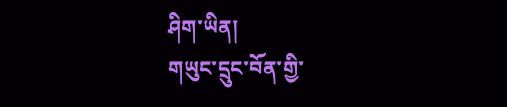ཤིག་ཡིན།
གཡུང་དྲུང་བོན་གྱི་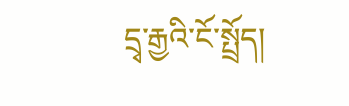དྲྭ་རྒྱའི་ངོ་སྤྲོད།